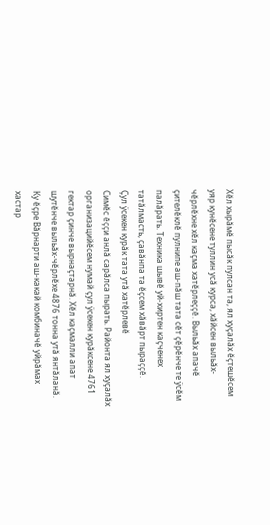Хĕл хырăмĕ пысăк пулсан та, ял хуçалăх ĕçтешĕсем уяр кунĕсене туллин усă курса, хăйсен выльăх-чĕрлĕхне хĕл каçма хатĕрлеççĕ. Выльăх апачĕ çителĕклĕ пулнипе аш-пăш тата сĕт çĕрĕнче те ÿсĕм палăрать. Техника шывĕ уй-хиртен каçченех татăлмасть, çавăнпа та ĕçсем хăвăрт пыраççĕ.
Çул ÿсекен курăк тата утă хатĕрлевĕ
Симĕс ĕççи анлă сарăлса пырать. Районта ял хуçалăх организацийĕсем нумай çул ÿсекен курăксене 4761 гектар çинче вырнаçтарнă. Хĕл каçмалли апат шутĕнче выльăх-чĕрлĕхе 4876 тонна утă янтăланă. Ку ĕçре Вăрнарти аш-какай комбиначĕ уйрăмах хастар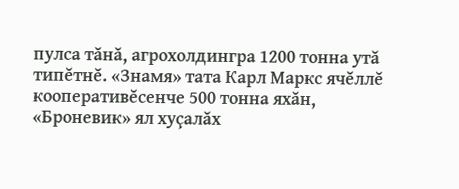пулса тăнă, агрохолдингра 1200 тонна утă типĕтнĕ. «Знамя» тата Карл Маркс ячĕллĕ кооперативĕсенче 500 тонна яхăн, «Броневик» ял хуçалăх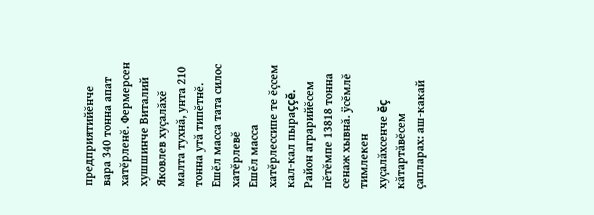предприятийĕнче вара 340 тонна апат хатĕрленĕ. Фермерсен хушшинче Виталий Яковлев хуçалăхĕ малта тухнă, унта 210 тонна утă типĕтнĕ.
Ешĕл масса тата силос хатĕрлевĕ
Ешĕл масса хатĕрлессипе те ĕçсем кал-кал пыраççĕ. Район аграрийĕсем пĕтĕмпе 13818 тонна сенаж хывнă. ÿсĕмлĕ тимлекен хуçалăхсенче ĕç кăтартăвĕсем çапларах: аш-какай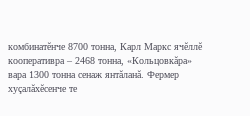комбинатĕнче 8700 тонна, Карл Маркс ячĕллĕ кооперативра – 2468 тонна, «Кольцовкăра» вара 1300 тонна сенаж янтăланă. Фермер хуçалăхĕсенче те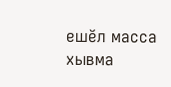ешĕл масса хывма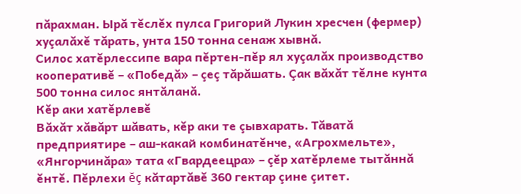пăрахман. Ырă тĕслĕх пулса Григорий Лукин хресчен (фермер) хуçалăхĕ тăрать, унта 150 тонна сенаж хывнă.
Силос хатĕрлессипе вара пĕртен-пĕр ял хуçалăх производство кооперативĕ – «Победă» – çеç тăрăшать. Çак вăхăт тĕлне кунта 500 тонна силос янтăланă.
Кĕр аки хатĕрлевĕ
Вăхăт хăвăрт шăвать, кĕр аки те çывхарать. Тăватă предприятире – аш-какай комбинатĕнче, «Агрохмельте», «Янгорчинăра» тата «Гвардеецра» – çĕр хатĕрлеме тытăннă ĕнтĕ. Пĕрлехи ĕç кăтартăвĕ 360 гектар çине çитет.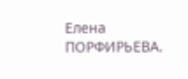Елена ПОРФИРЬЕВА.